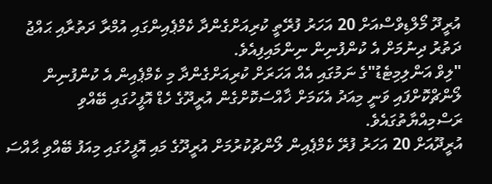އުރީދޫ މޯލްޑިވްސްއަށް 20 އަހަރު ފުރޭތީ ކުރިއަށްގެންދާ ކެމްޕެއިންގައި އުމްރާ ދަތުރާއި ޙައްޖު ދަތުރު ދިނުމަށް އެ ކުންފުނިން ނިންމައިފިއެވެ.
"ލިވް އަންލިމިޓެޑު"ގެ ނަމުގައި އެއް އަހަރަށް ކުރިއަށްގެންދާ މި ކެމްޕެއިން އެ ކުންފުނިން ލޯންޗްކޮށްފައި ވަނީ މިއަދު އެކަމަށް ޚާއްސަކޮށްގެން އުރީދޫގެ ހެޑް އޮފީހުގައި ބޭއްވި ރަސްމިއްޔާތުގައެވެ.
އުރީދޫއަށް 20 އަހަރު ފުރޭ ކެމްޕެއިން ލޯންޗުކުރުމަށް އުރީދޫގެ މައި އޮފީހުގައި މިއަފު ބޭއްވި ޙާއްސަ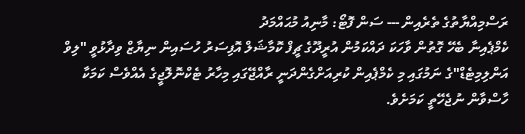ރަސްމިއްޔާތުގެ ތެރެއިން --- ސަން ފޮޓޯ: މާނިއު މުޙައްމަދު
ކެމްޕެއިނާ ބެހޭ ގޮތުން ވާހަކަ ދައްކަމުން އުރީދޫގެ ޗީފް ކޮމާޝަލް އޮފިސަރު ހުސައިން ނިޔާޒް ވިދާޅުވީ "ލިވް އަންލިމިޓެޑް"ގެ ނަމުގައި މި ކެމްޕެއިން ކުރިއަށްގެންދަނީ ރާއްޖޭގައި މިހާރު ޓެކްނޮލޮޖީގެ އެއްވެސް ކަމަކާ ހާސްވާން ނުޖެހޭތީ ކަމަށެވެ.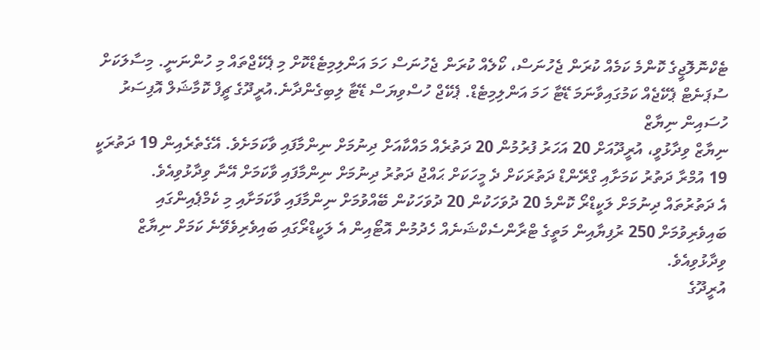ޓެކްނޮލޮޖީގެ ކޮންމެ ކަމެއް ކުރަން ޖެހުނަސް، ކޯލެއް ކުރަން ޖެހުނަސް ހަމަ އަންލިމިޓެޑްކޮށް މި ޕެކޭޖްތައް މި ހުންނަނީ. މިސާލަކަށް ސުޕަނެޓް ޕެކޭޖެއް ކަމުގައިވާނަމަ ޑޭޓާ ހަމަ އަންލިމިޓެޑް. ޕެކޭޖް ހުސްވިޔަސް ޑޭޓާ ލިބިގެންދާނެ.އުރީދޫގެ ޗީފް ކޮމާޝަލް އޮފިސަރު ހުސައިން ނިޔާޒް
ނިޔާޒް ވިދާޅުވީ، އުރީދޫއަށް 20 އަހަރު ފުރުމުން 20 ދަތުރެއް މައްކާއަށް ދިނުމަށް ނިންމާފައި ވާކަމަށެވެ. އޭގެތެރެއިން 19 ދަތުރަކީ 19 އުމްރާ ދަތުރު ކަމަށާއި ގްރޭންޑް ދަތުރަކަށް ދެ މީހަކަށް ޙައްޖު ދަތުރު ދިނުމަށް ނިންމާފައި ވާކަމަށް އޭނާ ވިދާޅުވިއެވެ.
އެ ދަތުރުތައް ދިނުމަށް ލަކީޑްރޯ ކޮންމެ 20 ދުވަހަކުން 20 ދުވަހަކުން ބޭއްވުމަށް ނިންމާފައި ވާކަމަށާއި މި ކެމްޕެއިންގައި ބައިވެރިވުމަށް 250 ރުފިޔާއިން މަތީގެ ޓްރާންސެކްޝަނެއް ހެދުމުން އޮޓޯއިން އެ ލަކީޑްރޯގައި ބައިވެރިވެވޭނެ ކަމަށް ނިޔާޒް ވިދާޅުވިއެވެ.
އުރީދޫގެ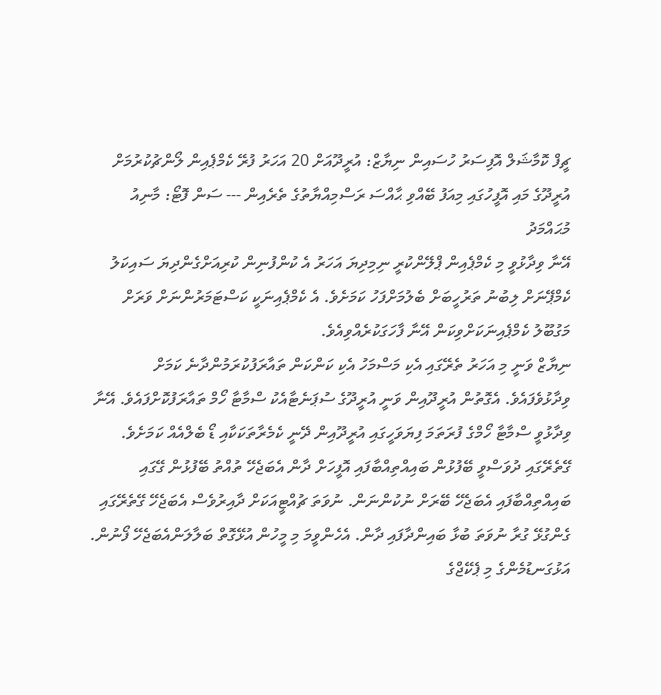ޗީފް ކޮމާޝަލް އޮފިސަރު ހުސައިން ނިޔާޒް: އުރީދޫއަށް 20 އަހަރު ފުރޭ ކެމްޕެއިން ލޯންޗުކުރުމަށް އުރީދޫގެ މައި އޮފީހުގައި މިއަފު ބޭއްވި ޙާއްސަ ރަސްމިއްޔާތުގެ ތެރެއިން --- ސަން ފޮޓޯ: މާނިއު މުޙައްމަދު
އޭނާ ވިދާޅުވީ މި ކެމްޕެއިން ޕްލޭންކުރީ ނިމިދިޔަ އަހަރު އެ ކުންފުނިން ކުރިއަށްގެންދިޔަ ސައިކަލު ކެމްޕޭނަށް ލިބުނު ތަރުހީބަށް ބެލުމަށްފަހު ކަމަށެވެ. އެ ކެމްޕެއިނަކީ ކަސްޓަމަރުންނަށް ވަރަށް މަގުބޫލު ކެމްޕެއިނަކަށްވިކަން އޭނާ ފާހަގަކުރެއްވިއެވެ.
ނިޔާޒް ވަނީ މި އަހަރު ތެރޭގައި އެކި މަސްމަހު އެކި ކަންކަން ތައާރަފުކުރަމުންދާނެ ކަމަށް ވިދާޅުވެފައެވެ. އެގޮތުން އުރީދޫއިން ވަނީ އުރީދޫގެ ސުޕަނެޓާއެކު ސްމާޓާ ހޯމް ތައާރަފުކޮށްފައެވެ. އޭނާ ވިދާޅުވީ ސްމާޓާ ހޯމްގެ ފުރަތަމަ ފިޔަވަހީގައި އުރީދޫއިން ދޭނީ ކެމެރާތަކަކާއި ޑޯ ބެލްއެއް ކަމަށެވެ.
ގޭތެރޭގައި ދުވަސްވީ ބޭފުޅުން ބައިއްތިއްބާފައި އޮފީހަށް ދާން އެބަޖެހޭ ތުއްތު ބޭފުޅުން ގޭގައި ބައިއްތިއްބާފައި އެބަޖެހޭ ބޭރަށް ނުކުންނަން. ނުވަތަ ޗުއްޓީއަކަށް ދާއިރުވެސް އެބަޖެހޭ ގޭތެރޭގައި ގެންގުޅޭ ގުރާ ނުވަތަ ބުޅާ ބައިންދާފައި ދާން. އެހެންވީމަ މި މީހުން އުޅޭގޮތް ބަލާލަންއެބަޖެހޭ ފޯނުން. އަޅުގަނޑުމެންގެ މި ޕެކޭޖްގެ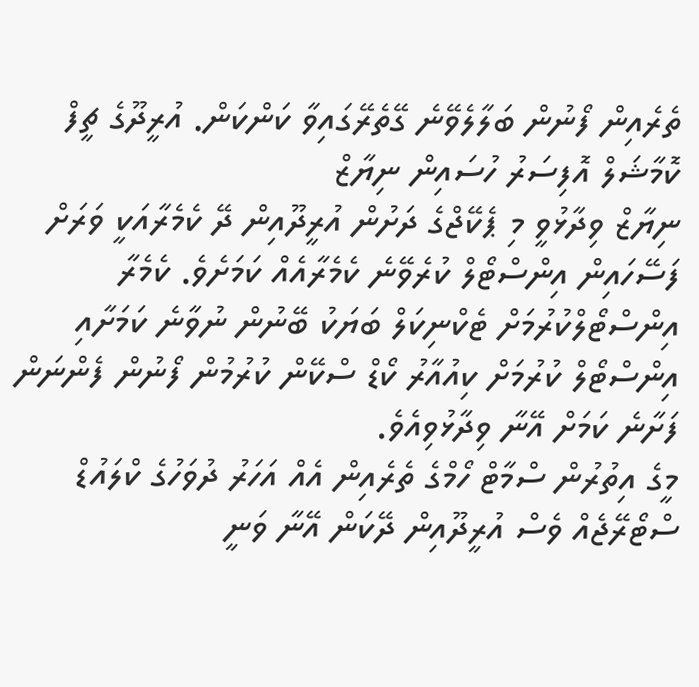ތެރެއިން ފޯނުން ބަލާލެވޭނެ ގޭތެރޭގައިވާ ކަންކަން. އުރީދޫގެ ޗީފް ކޮމާޝަލް އޮފިސަރު ހުސައިން ނިޔާޒް
ނިޔާޒް ވިދާޅުވީ މި ޕެކޭޖްގެ ދަށުން އުރީދޫއިން ދޭ ކެމެރާއަކީ ވަރަށް ފަސޭހައިން އިންސްޓޯލް ކުރެވޭނެ ކެމެރާއެއް ކަމަށެވެ. ކެމެރާ އިންސްޓޯލްކުރުމަށް ޓެކްނިކަލް ބަޔަކު ބޭނުން ނުވާނެ ކަމަށާއި އިންސްޓޯލް ކުރުމަށް ކިއުއާރު ކޯޑް ސްކޭން ކުރުމުން ފޯނުން ފެންނަން ފަށާނެ ކަމަށް އޭނާ ވިދާޅުވިއެވެ.
މީގެ އިތުރުން ސްމާޓް ހޯމްގެ ތެރެއިން އެއް އަހަރު ދުވަހުގެ ކްލައުޑް ސްޓޯރޭޖެއް ވެސް އުރީދޫއިން ދޭކަން އޭނާ ވަނީ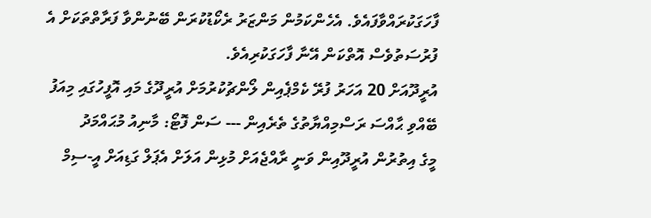ފާހަގަކުރައްވާފައެވެ. އެހެންކަމުން މަންޒަރު ރެކޯޑުކުރަން ބޭނުންވާ ފަރާތްތަކަށް އެ ފުރުސަތުވެސް އޮތްކަން އޭނާ ފާހަގަކުރިއެވެ.
އުރީދޫއަށް 20 އަހަރު ފުރޭ ކެމްޕެއިން ލޯންޗުކުރުމަށް އުރީދޫގެ މައި އޮފީހުގައި މިއަފު ބޭއްވި ޙާއްސަ ރަސްމިއްޔާތުގެ ތެރެއިން --- ސަން ފޮޓޯ: މާނިއު މުޙައްމަދު
މީގެ އިތުރުން އުރީދޫއިން ވަނީ ރާއްޖެއަށް މުޅިން އަލަށް އެޕަލް ގަޑިއަށް އީ-ސިމް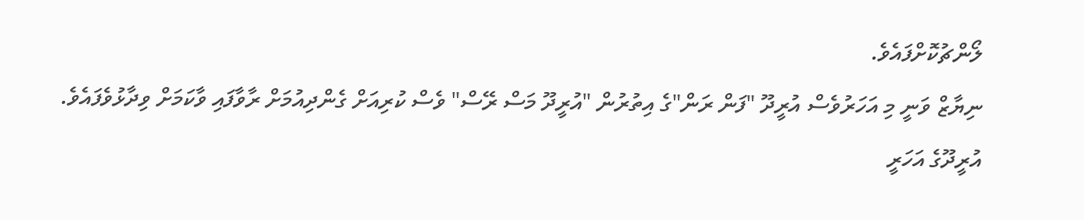ލޯންޗުކޮށްފައެވެ.
ނިޔާޒް ވަނީ މި އަހަރުވެސް އުރީދޫ "ފަން ރަން"ގެ އިތުރުން "އުރީދޫ މަސް ރޭސް" ވެސް ކުރިއަށް ގެންދިއުމަށް ރާވާފައި ވާކަމަށް ވިދާޅުވެފައެވެ.
އުރީދޫގެ އަހަރީ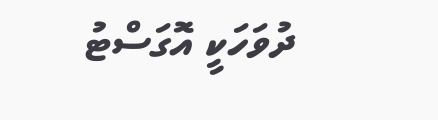ދުވަހަކީ އޮގަސްޓު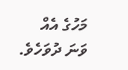މަހުގެ އެއް ވަނަ ދުވަހެވެ.